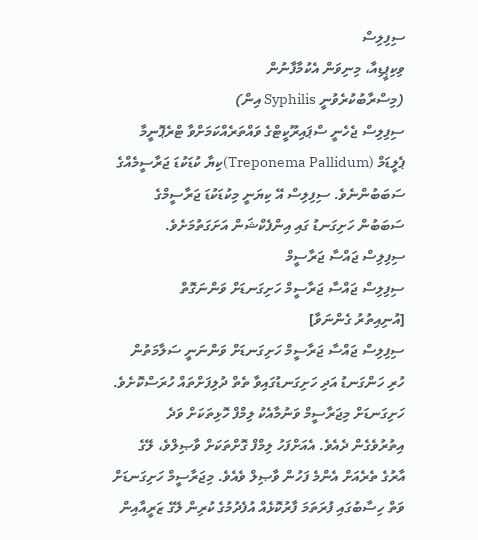ސިފިލިސް
ވިކިޕީޑިއާ، މިނިވަން އެކުމާފާނުން
(މިސްރާބުކުރެވުނީ Syphilis އިން)
ސިފިލިސް ޖެހެނީ ސްޕައިރޫކީޓްގެ ވައްތަރެއްކަމަށްވާ ޓްރެޕޮނީމާ ޕެލީޑަމް (Treponema Pallidum)ކިޔާ ކުޑަކުޑަ ޖަރާސީމެއްގެ ސަބަބުންނެވެ. ސިފިލިސް އޭ ކިޔަނީ މިކުޑަކުޑަ ޖަރާސީމްގެ ސަބަބުން ހަށިގަނޑު ގައި އިންފެކްޝަން އަށަގަތުމަށެވެ.
ސިފިލިސް ޖައްސާ ޖަރާސީމް
ސިފިލިސް ޖައްސާ ޖަރާސީމް ހަށިގަނޑަށް ވަންނަގޮތް
[އުނިއިތުރު ގެންނަވާ]
ސިފިލިސް ޖައްސާ ޖަރާސީމް ހަށިގަނޑަށް ވަންނަނީ ސަލާމަތުން ހުރި ހަންގަނޑު އަދި ހަށިގަނޑުގައިވާ ތެތް ދުލިފަށްތައް ހުރަސްކޮށެވެ. ހަށިގަނޑަށް މިޖަރާސީމް ވަނުމާއެކު ލިމްފް ހޮޅިތަކަށް ވަދެ އިތުރުވެގެން ދެއެވެ. އެއަށްފަހު ލިމްފް ގޮށްތަކަށް ވާޞިލްވެ، ލޭގެ އާރުގެ ތެރެއަށް އެންމެ ފަހުން ވާޞިލް ވެއެވެ. މިޖަރާސީމް ހަށިގަނޑަށް ވަތް ހިސާބުގައި ފުރަތަމަ ފާރުކޮޅެއް އުފެދުމުގެ ކުރިން ލޭގެ ޒަރީއާއިން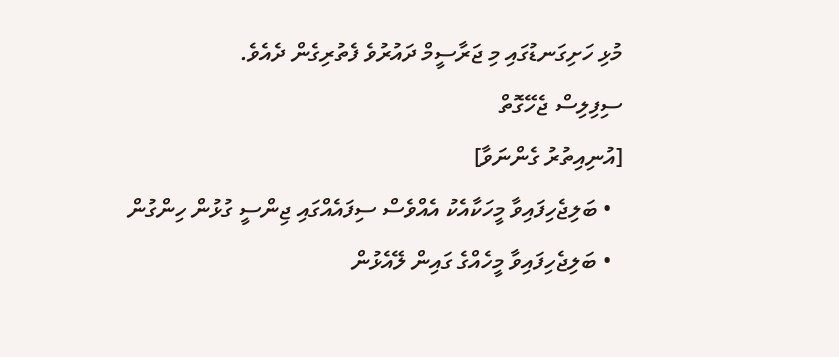މުޅި ހަށިގަނޑުގައި މި ޖަރާސީމް ދައުރުވެ ފެތުރިގެން ދެއެވެ.
ސިފިލިސް ޖެހޭގޮތް
[އުނިއިތުރު ގެންނަވާ]
  • ބަލިޖެހިފައިވާ މީހަކާއެކު އެއްވެސް ސިފައެއްގައި ޖިންސީ ގުޅުން ހިންގުން
  • ބަލިޖެހިފައިވާ މީހެއްގެ ގައިން ލޭއެޅުން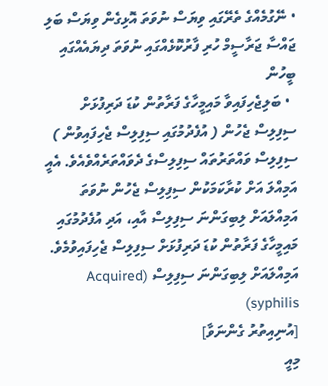• ނޭގުމެއްގެ ތެރޭގައި ވިޔަސް ނުވަތަ އޮޅިގެން ވިޔަސް ބަލި ޖައްސާ ޖަރާސީމް ހުރި ފާރުކޮޅެއްގައި ނުވަތަ ދިޔައެއްގައި ބީހުން
  • ބަލިޖެހިފައިވާ މައިމީހާގެ ފަރާތުން ކުޑަ ދަރިފުޅަށް ސިފިލިސް ޖެހުން ( އުފެދުމުގައި ސިފިލިސް ޖެހިފައިވުން )
ސިފިލިސް ވައްތަރުތައް ސިފިލިސްގެ ދެވައްތަރެއްވެއެވެ. އެއީ އަމިއްލަ އަށް ކުރާކަމަކުން ސިފިލިސް ޖެހުން ނުވަތަ އަމިއްލައަށް ލިބިގަންނަ ސިފިލިސް އާއި، އަދި އުފެދުމުގައި މައިމީހާގެ ފަރާތުން ކުޑަ ދަރިފުޅަށް ސިފިލިސް ޖެހިފައިވުމެވެ.
އަމިއްލައަށް ލިބިގަންނަ ސިފިލިސް (Acquired syphilis)
[އުނިއިތުރު ގެންނަވާ]
މިއީ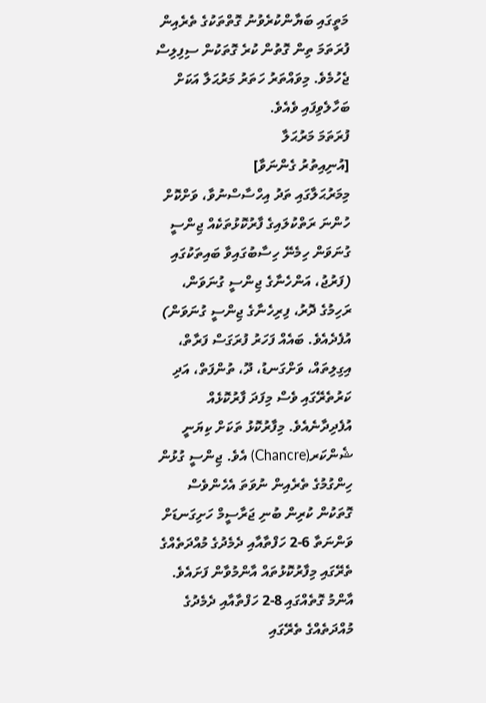މަތީގައި ބަޔާންކުރެވުނު ގޮތްތަކުގެ ތެރެއިން ފުރަތަމަ ތިން ގޮތުން ކުރެ ގޮތަކުން ސިފިލިސް ޖެހުމެވެ. މިވައްތަރު ހަތަރު މަރުޙަލާ އަކަށް ބަހާލެވިފައި ވެއެވެ.
ފުރަތަމަ މަރުޙަލާ
[އުނިއިތުރު ގެންނަވާ]
މިމަރުޙަލާގައި ތަދު އިހްސާސްނުވާ، ވަށްކޮށް ހުންނަ ރަތްކުލައިގެ ފާރުކޮޅުތަކެއް ޖިންސީ ގުނަވަން ހިމެނޭ ހިސާބުގައިވާ ބައިތަކުގައި (ފަރުޖު، އަންހެނާގެ ޖިންސީ ގުނަވަން، ރަހިމުގެ ދޮރު، ފިރިހެނާގެ ޖިންސީ ގުނަވަން) އުފެދެއެވެ. ބައެއް ފަހަރު ފުރަގަސް ފަރާތް، އިގިލިތައް، ވަށްގަނޑު، ދޫ، ތުންފަތް، އަދި ކަރުތެރޭގައި ވެސް މިފަދަ ފާރުކޮޅެއް އުފެދިދާނެއެވެ. މިފާރުކޮޅު ތަކަށް ކިޔަނީ ޝެންކަރ(Chancre) އެވެ. ޖިންސީ ގުޅުން ހިންގުމުގެ ތެރެއިން ނުވަތަ އެހެންވެސް ގޮތަކުން ކުރިން ބުނި ޖަރާސީމް ހަށިގަނޑަށް ވަންނަތާ 6-2 ހަފްތާއާއި ދެމެދުގެ މުއްދަތެއްގެ ތެރޭގައި މިފާރުކޮޅުތައް އާންމުވާން ފަށައެވެ. އާންމު ގޮތެއްގައި 8-2 ހަފްތާއާއި ދެމެދުގެ މުއްދަތެއްގެ ތެރޭގައި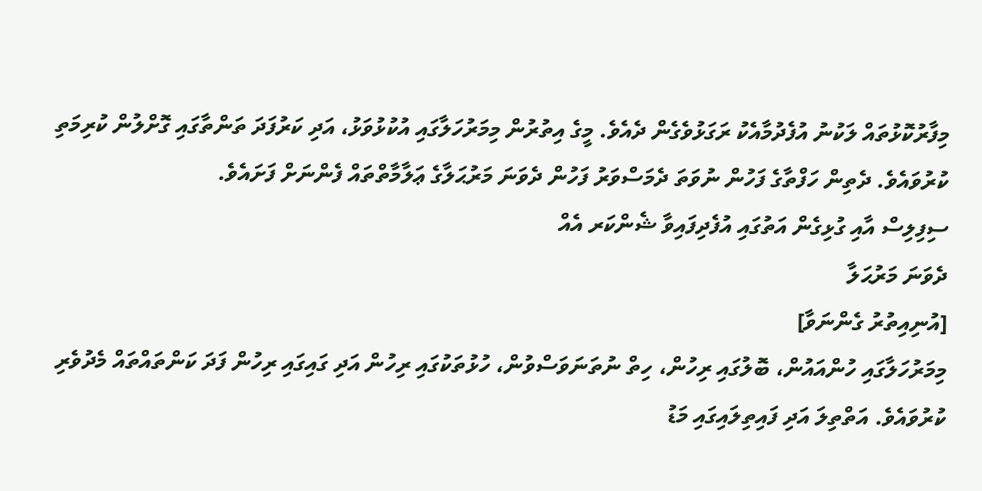މިފާރުކޮޅުތައް ލަކުނު އުފެދުމާއެކު ރަގަޅުވެގެން ދެއެވެ. މީގެ އިތުރުން މިމަރުހަލާގައި އުކުޅުވަޅު، އަދި ކަރުފަދަ ތަންތާގައި ގޮށްލުން ކުރިމަތި ކުރުވައެވެ. ދެތިން ހަފްތާގެ ފަހުން ނުވަތަ ދެމަސްވަރު ފަހުން ދެވަނަ މަރުޙަލާގެ ޢަލާމާތްތައް ފެންނަށް ފަށައެވެ.
ސިފިލިސް އާއި ގުޅިގެން އަތުގައި އުފެދިފައިވާ ޝެންކަރ އެއް
ދެވަނަ މަރުޙަލާ
[އުނިއިތުރު ގެންނަވާ]
މިމަރުހަލާގައި ހުންއައުން، ބޮލުގައި ރިހުން، ހިތް ނުތަނަވަސްވުން، ހުޅުތަކުގައި ރިހުން އަދި ގައިގައި ރިހުން ފަދަ ކަންތައްތައް މެދުވެރި ކުރުވައެވެ. އަތްތިލަ އަދި ފައިތިލައިގައި މަޑު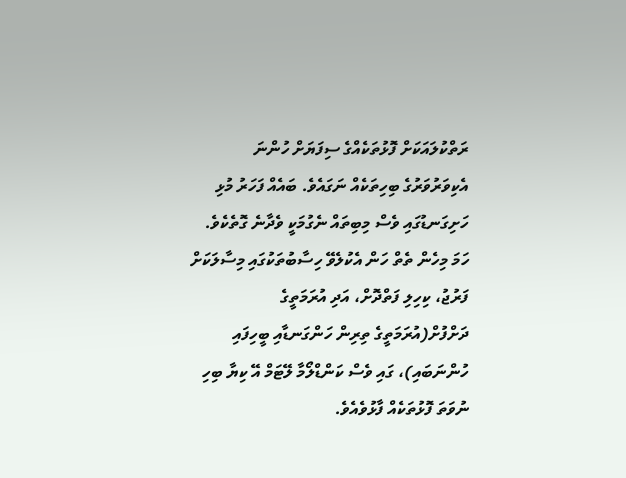ރަތްކުލައަކަށް ފޮޅުތަކެއްގެ ސިފަޔަށް ހުންނަ އެކިވަރުވަރުގެ ބިހިތަކެއް ނަގައެވެ. ބައެއް ފަހަރު މުޅި ހަށިގަނޑުގައި ވެސް މިބިތައް ނެގުމަކީ ވެދާނެ ގޮތެކެވެ. ހަމަ މިހެން ތެތް ހަން އެކުލެވޭ ހިސާބުތަކުގައި މިސާލަކަށް ފަރުޖު، ކިހިލި ފަތްދޮށް، އަދި އުރަމަތީގެ ދަށްފުށް(އުރަމަތީގެ ތިރިން ހަންގަނޑާއި ބީހިފައި ހުންނަބައި)، ގައި ވެސް ކަންޑްލޯމާ ލޭޓަމް އޭ ކިޔާ ބިހި ނުވަތަ ފޮޅުތަކެއް ފާޅުވެއެވެ.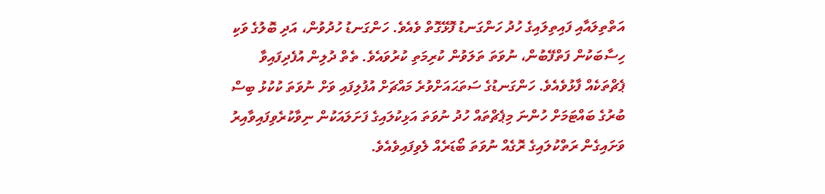އަތްތިލައާއި ފައިތިލައިގެ ހުދު ހަންގަނޑު ފޮޅޭގޮތް ވެއެވެ. ހަންގަނޑު ހުދުވުން، އަދި ބޮލުގެ ވަކި ހިސާބަކުން ފަތްފޭބުން، ނުވަތަ ތަލަވުން ކުރިމަތި ކުރުވައެވެ. ތެތް ދުލިން އުފެދިފައިވާ ޕެޗްތަކެއް ފާޅުވެއެވެ. ހަންގަނޑުގެ ސަތަޙައަށްވުރެ މައްޗަށް އުފުލިފައި ވަށް ނުވަތަ ކުކުޅު ބިސް ބުރުގެ ބައްޓަމަށް ހުންނަ މިޕެޗްތައް ހުދު ނުވަތަ އަޅިކުލައިގެ ފަށަލައަކުން ނިވާކުރެވިފައިވާއިރު ވަށައިގެން ރަތްކުލައިގެ ރޮގެއް ނުވަތަ ބޯޑަރެއް ލެވިފައިވެއެވެ.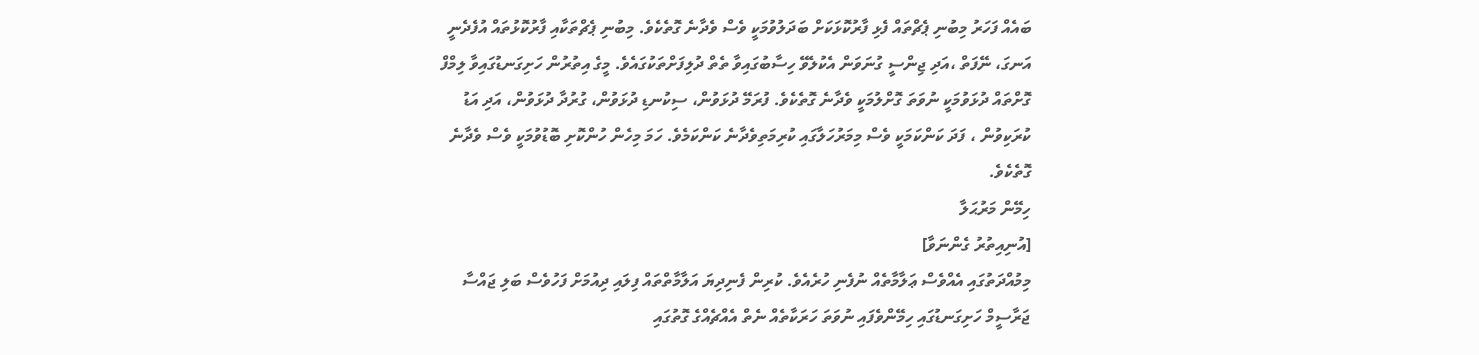ބައެއް ފަހަރު މިބުނި ޕެޗްތައް ފެޅި ފާރުކޮޅަކަށް ބަދަލުވުމަކީ ވެސް ވެދާނެ ގޮތެކެވެ. މިބުނި ޕެޗްތަކާއި ފާރުކޮޅުތައް އުފެދެނީ އަނގަ، ނޭފަތް ،އަދި ޖިންސީ ގުނަވަން އެކުލެވޭ ހިސާބުގައިވާ ތެތް ދުލިފަށްތަކުގައެވެ. މީގެ އިތުރުން ހަށިގަނޑުގައިވާ ލިމްފް ގޮށްތައް ދުޅަވުމަކީ ނުވަތަ ގޮށްލުމަކީ ވެދާނެ ގޮތެކެވެ. ފުރަމޭ ދުޅަވުން، ސިކުނޑި ދުޅަވުން، ގުރުދާ ދުޅަވުން، އަދި އަޑު ކުރަކިވުން ، ފަދަ ކަންކަމަކީ ވެސް މިމަރުހަލާގައި ކުރިމަތިވެދާނެ ކަންކަމެވެ. ހަމަ މިހެން ހުންކޮށި ބޮޑުވުމަކީ ވެސް ވެދާނެ ގޮތެކެވެ.
ހިމޭން މަރުޙަލާ
[އުނިއިތުރު ގެންނަވާ]
މިމުއްދަތުގައި އެއްވެސް ޢަލާމާތެއް ނުފެނި ހުރެއެވެ. ކުރިން ފެނިދިޔަ އަލާމާތްތައް ފިލައި ދިއުމަށް ފަހުވެސް ބަލި ޖައްސާ ޖަރާސީމް ހަށިގަނޑުގައި ހިމޭންވެފައި ނުވަތަ ހަރަކާތެއް ނެތް އެއްޗެއްގެ ގޮތުގައި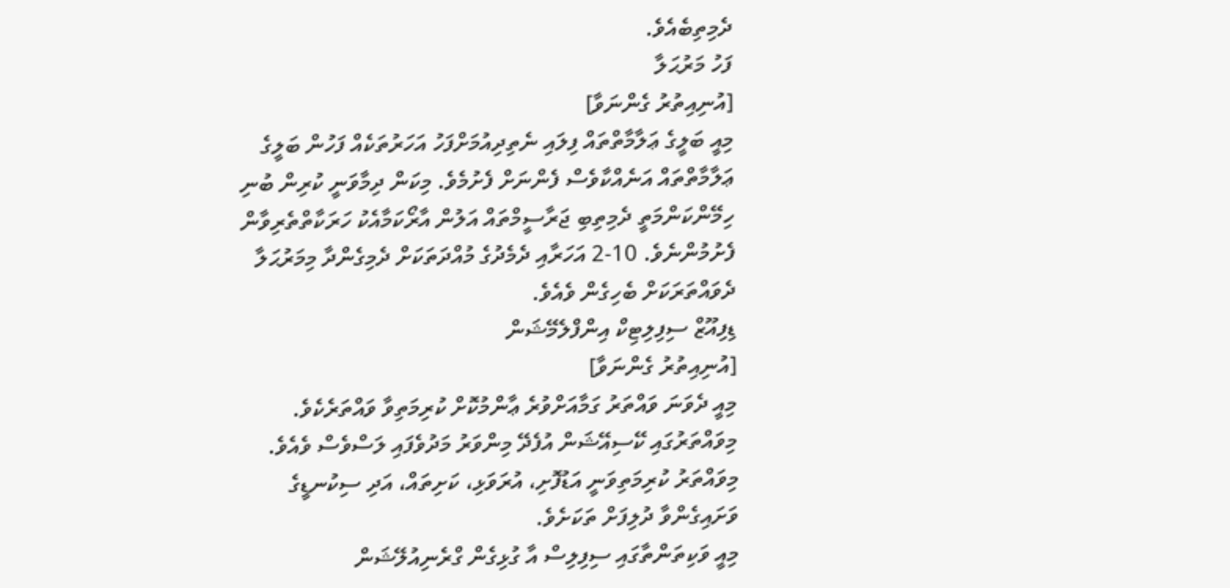ދެމިތިބެއެވެ.
ފަހު މަރުޙަލާ
[އުނިއިތުރު ގެންނަވާ]
މިއީ ބަލީގެ ޢަލާމާތްތައް ފިލައި ނެތިދިއުމަށްފަހު އަހަރުތަކެއް ފަހުން ބަލީގެ ޢަލާމާތްތައް އަނެއްކާވެސް ފެންނަށް ފެށުމެވެ. މިކަން ދިމާވަނީ ކުރިން ބުނި ހިމޭންކަންމަތީ ދެމިތިބި ޖަރާސީމްތައް އަލުން އާރޯކަމާއެކު ހަރަކާތްތެރިވާން ފެށުމުންނެވެ. 10-2 އަހަރާއި ދެމެދުގެ މުއްދަތަކަށް ދެމިގެންދާ މިމަރުޙަލާ ދެވައްތަރަކަށް ބެހިގެން ވެއެވެ.
ޑިފިއޫޒް ސިފިލިޓިކް އިންފްލެމޭޝަން
[އުނިއިތުރު ގެންނަވާ]
މިއީ ދެވަނަ ވައްތަރު ގަމާއަށްވުރެ ޢާންމުކޮށް ކުރިމަތިވާ ވައްތަރެކެވެ. މިވައްތަރުގައި ކޭސިއޭޝަން އުފެދޭ މިންވަރު މަދުވެފައި ލަސްވެސް ވެއެވެ. މިވައްތަރު ކުރިމަތިވަނީ އަޑުފޮށި، އުރަވަޅި، ކަށިތައް، އަދި ސިކުނޑީގެ ވަށައިގެންވާ ދުލިފަށް ތަކަށެވެ.
މިއީ ވަކިތަންތާގައި ސިފިލިސް އާ ގުޅިގެން ގްރެނިއުލޭޝަން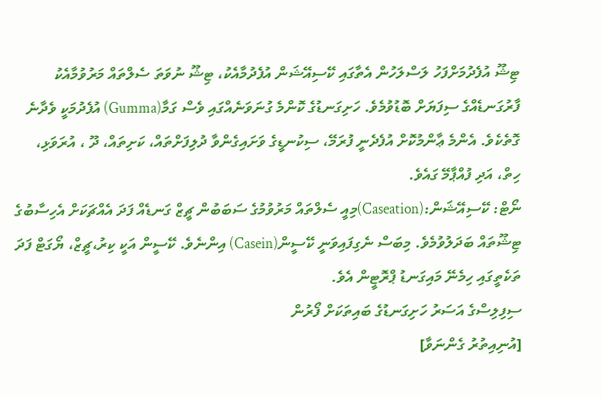ޓިޝޫ އުފެދުމަށްފަހު ލަސްލަހުން އެތާގައި ކޭސިއޭޝަން އުފެދުމާއެކު، ޓިޝޫ ނުވަތަ ސެލްތައް މަރުވުމާއެކު ފާރުގަނޑެއްގެ ސިފަޔަށް ބޮޑުވުމެވެ. ހަށިގަނޑުގެ ކޮންމެ ގުނަވަނެއްގައި ވެސް ގަމާ(Gumma) އުފެދުމަކީ ވެދާނެ ގޮތެކެވެ. އެންމެ ޢާންމުކޮށް އުފެދެނީ ފުރަމޭ، ސިކުނޑީގެ ވަށައިގެންވާ ދުލިފަށްތައް، ކަށިތައް، ދޫ ، އުރަވަޅި، ހިތް، އަދި ފުއްޕާމޭ ގައެވެ.
ނޯޓް: ކޭސިއޭޝަން:(Caseation)މިއީ ސެލްތައް މަރުވުމުގެ ސަބަބުން ޗީޒް ގަނޑެއް ފަދަ އެއްޗަކަށް އެހިސާބުގެ ޓިޝޫތައް ބަދަލުވުމެވެ. މިބަސް ނެގިފައިވަނީ ކޭސީން(Casein) އިންނެވެ. ކޭސީން އަކީ ކިރު،ޗީޒް، ޔޯގަޓް ފަދަ ތަކެތީގައި ހިމެނޭ މައިގަނޑު ޕްރޮޓީން އެވެ.
ސިފިލިސްގެ އަސަރު ހަށިގަނޑުގެ ބައިތަކަށް ފޯރުން
[އުނިއިތުރު ގެންނަވާ]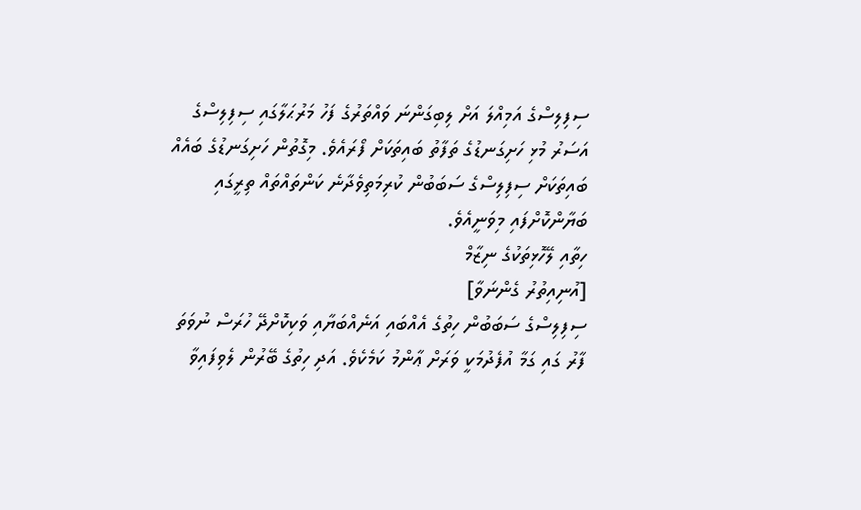ސިފިލިސްގެ އަމިއްލަ އަށް ލިބިގަންނަ ވައްތަރުގެ ފަހު މަރުޙަލާގައި ސިފިލިސްގެ އަސަރު މުޅި ހަށިގަނޑުގެ ތަފާތު ބައިތަކަށް ފޯރައެވެ. މިގޮތުން ހަށިގަނޑުގެ ބައެއް ބައިތަކަށް ސިފިލިސްގެ ސަބަބުން ކުރިމަތިވެދާނެ ކަންތައްތައް ތިރީގައި ބަޔާންކޮށްފައި މިވަނީއެވެ.
ހިތާއި ލޭހޮޅިތަކުގެ ނިޒާމް
[އުނިއިތުރު ގެންނަވާ]
ސިފިލިސްގެ ސަބަބުން ހިތުގެ އެއްބައި އަނެއްބަޔާއި ވަކިކޮށްދޭ ހުރަސް ނުވަތަ ފާރު ގައި ގަމާ އުފެދުމަކީ ވަރަށް ޢާންމު ކަމެކެވެ. އަދި ހިތުގެ ބޭރުން ލެވިފައިވާ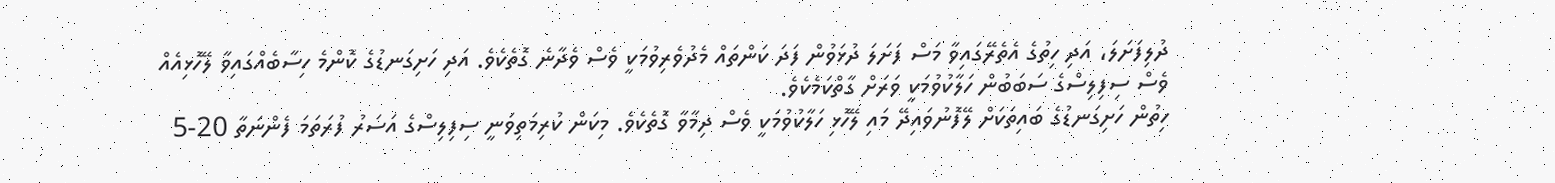ދުލިފަށަލަ، އަދި ހިތުގެ އެތެރޭގައިވާ މަސް ފަށަލަ ދުޅަވުން ފަދަ ކަންތައް މެދުވެރިވުމަކީ ވެސް ވެދާނެ ގޮތެކެވެ. އަދި ހަށިގަނޑުގެ ކޮންމެ ހިސާބެއްގައިވާ ލޭހޮޅިއެއް ވެސް ސިފިލިސްގެ ސަބަބުން ހަލާކުވުމަކީ ވަރަށް ގާތްކަމެކެވެ.
ހިތުން ހަށިގަނޑުގެ ބައިތަކަށް ލޭފޮނުވައިދޭ މައި ލޭހޮޅި ހަލާކުވުމަކީ ވެސް ދިމާވާ ގޮތެކެވެ. މިކަން ކުރިމަތިވަނީ ސިފިލިސްގެ އަސަރު ފުރަތަމަ ފެންނަތާ 20-5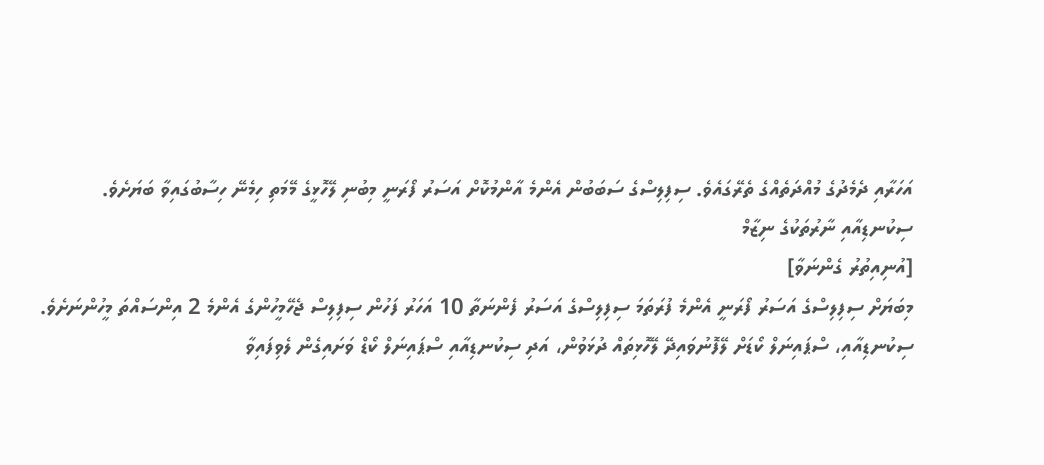އަހަރާއި ދެމެދުގެ މުއްދަތެއްގެ ތެރޭގައެވެ. ސިފިލިސްގެ ސަބަބުން އެންމެ އާންމުކޮށް އަސަރު ފޯރަނީ މިބުނި ލޭހޮޅީގެ މޭމަތި ހިމެނޭ ހިސާބުގައިވާ ބަޔަށެވެ.
ސިކުނޑިއާއި ނާރުތަކުގެ ނިޒާމް
[އުނިއިތުރު ގެންނަވާ]
މިބަޔަށް ސިފިލިސްގެ އަސަރު ފޯރަނީ އެންމެ ފުރަތަމަ ސިފިލިސްގެ އަސަރު ފެންނަތާ 10 އަހަރު ފަހުން ސިފިލިސް ޖެހޭމީހުންގެ އެންމެ 2 އިންސައްތަ މީހުންނަށެވެ. ސިކުނޑިއާއި، ސްޕައިނަލް ކޯޑަށް ލޭފޮނުވައިދޭ ލޭހޮޅިތައް ދުޅަވުން، އަދި ސިކުނޑިއާއި ސްޕައިނަލް ކޯޑް ވަށައިގެން ލެވިފައިވާ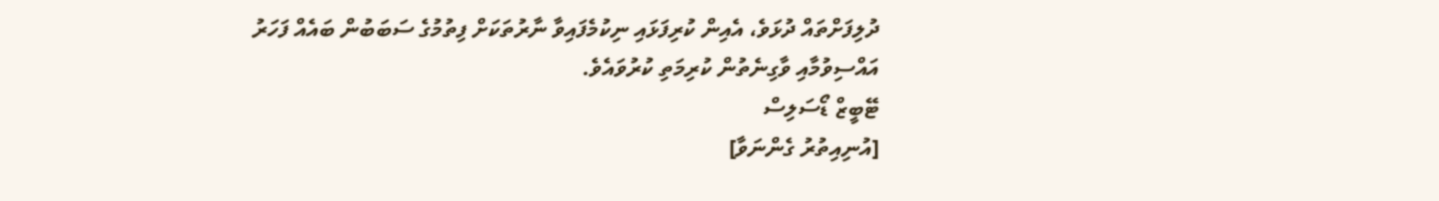ދުލިފަށްތައް ދުޅަވެ، އެއިން ކުރިފަޅައި ނިކުމެފައިވާ ނާރުތަކަށް ފިތުމުގެ ސަބަބުން ބައެއް ފަހަރު އައްސިވުމާއި ވާގިނެތުން ކުރިމަތި ކުރުވައެވެ.
ޓޭބީޒް ޑޯސަލިސް
[އުނިއިތުރު ގެންނަވާ]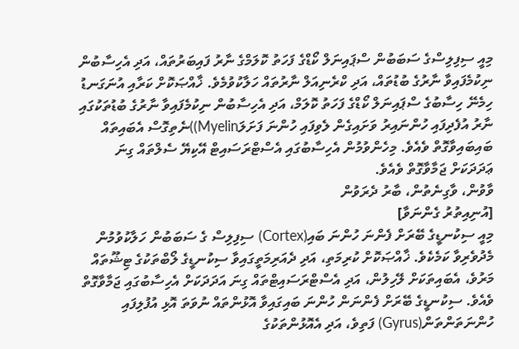މިއީ ސިފިލިސްގެ ސަބަބުން ސްޕައިނަލް ކޯޑްގެ ފަހަތު ކޮލަމްގެ ނާރު ފައިބަރުތައް، އަދި އެހިސާބުން ނިކުމެފައިވާ ނާރުގެ ބުޑުތައް، އަދި ކްރެނިއަލް ނާރުތައް ހަލާކުވުމެވެ. ޚާއްޞަކޮށް ކަރާއި އުނަގަނޑު ހިމެނޭ ހިސާބުގެ ސްޕައިނަލް ކޯޑްގެ ފަހަތު ކޮލަމް، އަދި އެހިސާބުން ނިކުމެފައިވާ ނާރުގެ ބުޑުތަކުގައި ނާރު އުފެދިފައި ހުންނައިރު ވަށައިގެން ލެވިފައި ހުންނަ ފަށަލަMyelin))ނެތިގޮސް އެބައިތައް ބައިބައިވާގޮތް ވެއެވެ. މިހެންވުމުން އެހިސާބުގައި އެސްޓްރަސައިޓް އޭކިޔޭ ސެލްތައް ގިނަ ޢަދަދަކަށް ޖަމާވާގޮތް ވެއެވެ.
ވާވުން، ވާގިނެތުން، ބާރު ދެރަވުން
[އުނިއިތުރު ގެންނަވާ]
މިއީ ސިކުނޑީގެ ބޭރަށް ފެންނަ ހުންނަ ބައި(Cortex) ސިފިލިސް ގެ ސަބަބުން ހަލާކުވުމުން މެދުވެރިވާ ކަމެކެވެ. ޚާއްޞަކޮށް ކުރިމަތި، އަދި ދެއަރިމަތީގައިވާ ސިކުނޑީގެ ލޯބްތަކުގެ ޓިޝޫތައް މަރުވެ، އެބައިތަކަށް ލޭހިލުން، އަދި އެސްޓްރަސައިޓްތައް ގިނަ އަދަދަކަށް އެހިސާބުގައި ޖަމާވާގޮތް ވެއެވެ. ސިކުނޑީގެ ބޭރަށް ފެންނަން ހުންނަ ބައިގައިވާ އޮޅުންތައް ނުވަތަ އޮޅި އުފުލިފައި ހުންނަތަންތަން(Gyrus) ފަތިވެ، އަދި އެއޮޅުންތަކުގެ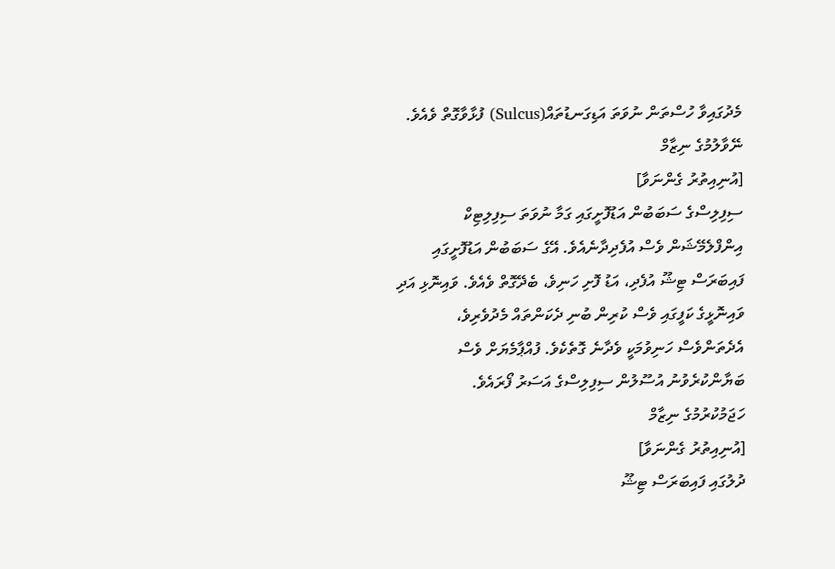މެދުގައިވާ ހުސްތަން ނުވަތަ އަޑިގަނޑުތައް(Sulcus) ފުޅާވާގޮތް ވެއެވެ.
ނޭވާލުމުގެ ނިޒާމް
[އުނިއިތުރު ގެންނަވާ]
ސިފިލިސްގެ ސަބަބުން އަޑުފޮށީގައި ގަމާ ނުވަތަ ސިފިލިޓިކް އިންފްލެމޭޝަން ވެސް އުފެދިދާނެއެވެ. އޭގެ ސަބަބުން އަޑުފޮށީގައި ފައިބަރަސް ޓިޝޫ އުފެދި، އަޑު ފޮށި ހަނިވެ، ބެދޭގޮތް ވެއެވެ. ވައިނޮޅި އަދި ވައިނޮޅީގެ ކަފީގައި ވެސް ކުރިން ބުނި ދެކަންތައް މެދުވެރިވެ، އެދެތަންވެސް ހަނިވުމަކީ ވެދާނެ ގޮތެކެވެ. ފުއްޕާމެޔަށް ވެސް ބަޔާންކުރެވުނު އުސޫލުން ސިފިލިސްގެ އަސަރު ފޯރައެވެ.
ހަޖަމުކުރުމުގެ ނިޒާމް
[އުނިއިތުރު ގެންނަވާ]
ދުލުގައި ފައިބަރަސް ޓިޝޫ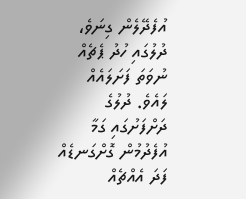އުފެދޭލެން ގިނަވެ، ދުލުގައި ހުދު ޕެޗެއް ނުވަތަ ފަށަލައެއް ލައެވެ. ދުލުގެ ދަށްފަށުގައި ގަމާ އުފެދުމުން ގޮށްގަނޑެއް ފަދަ އެއްޗެއް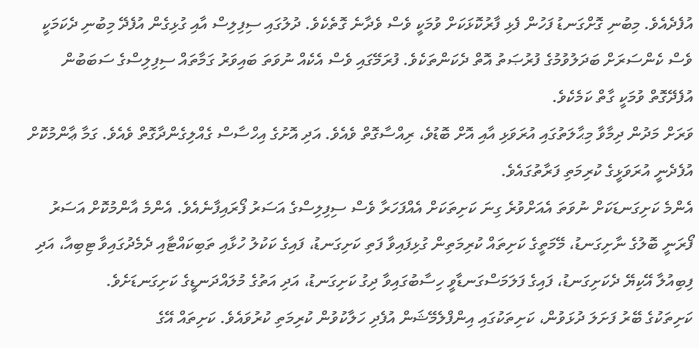އުފެދެއެވެ. މިބުނި ގޮށްގަނޑު ފަހުން ފެޅި ފާރުކޮޅަކަށް ވުމަކީ ވެސް ވެދާނެ ގޮތެކެވެ. ދުލުގައި ސިފިލިސް އާއި ގުޅިގެން އުފެދޭ މިބުނި ދެކަމަކީ ވެސް ކެންސަރަށް ބަދަލުވުމުގެ ފުރުޞަތު އޮތް ދެކަންތަކެވެ. ފުރަމޭގައި ވެސް އެކެއް ނުވަތަ ބައިވަރު ގަމާތައް ސިފިލިސްގެ ސަބަބުން އުފެދޭގޮތް ވުމަކީ ގާތް ކަމެކެވެ.
ވަރަށް މަދުން ދިމާވާ މިޙާލަތުގައި އުރަވަޅި އާއި އޮށް ބޮޑުވެ، ރިއްސާގޮތް ވެއެވެ. އަދި އޮށުގެ އިހްސާސް ގެއްލިގެންދާގޮތް ވެއެވެ. ގަމާ ޢާންމުކޮށް އުފެދެނީ އުރަވަޅީގެ ކުރިމަތި ފަރާތުގައެވެ.
އެންމެ ކަށިގަނޑަކަށް ނުވަތަ އެއަށްވުރެ ގިނަ ކަށިތަކަށް އެއްފަހަރާ ވެސް ސިފިލިސްގެ އަސަރު ފޯރައިފާނެއެވެ. އެންމެ އާންމުކޮށް އަސަރު ފޯރަނީ ބޮލުގެ ނާށިގަނޑު، މޭމަތީގެ ކަށިތައް ކުރިމަތިން ގުޅިފައިވާ ފަތި ކަށިގަނޑު، ފައިގެ ކަކުލު ހުޅާއި ތަބިކައްޓާއި ދެމެދުގައިވާ ޓިބިއާ، އަދި ފިބިއުލާ އޭކިޔޭ ދެކަށިގަނޑު، ފައިގެ ފަލަމަސްގަނޑާވީ ހިސާބުގައިވާ ދިގު ކަށިގަނޑު، އަދި އަތުގެ މުލައްދަނޑީގެ ކަށިގަނޑަށެވެ.
ކަށިތަކުގެ ބޭރު ފަށަލަ ދުޅަވުން، ކަށިތަކުގައި އިންފްލެމޭޝަން އުފެދި ހަލާކުވުން ކުރިމަތި ކުރުވައެވެ. ކަށިތައް އޭގެ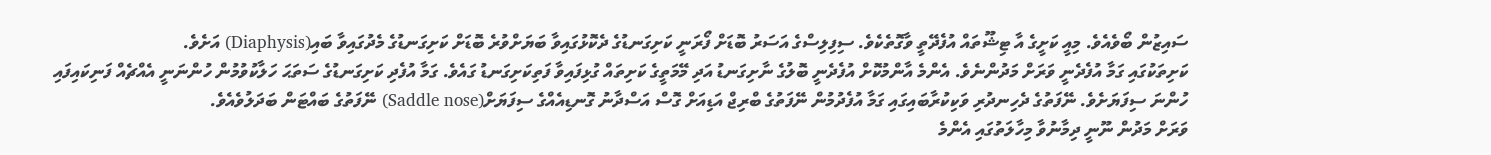ސައިޒުން ބޯވެއެވެ. މިއީ ކަށީގެ އާ ޓިޝޫތައް އުފެދޭތީ ވާގޮތެކެވެ. ސިފިލިސްގެ އަސަރު ބޮޑަށް ފޯރަނީ ކަށިގަނޑުގެ ދެކޮޅުގައިވާ ބަޔަށްވުރެ ބޮޑަށް ކަށިގަނޑުގެ މެދުގައިވާ ބައި(Diaphysis) އަށެވެ.
ކަށިތަކުގައި ގަމާ އުފެދެނީ ވަރަށް މަދުންނެވެ. އެންމެ އާންމުކޮށް އުފެދެނީ ބޮލުގެ ނާށިގަނޑު އަދި މޭމަތީގެ ކަށިތައް ގުޅިފައިވާ ފަތިކަށިގަނޑު ގައެވެ. ގަމާ އުފެދި ކަށިގަނޑުގެ ސަތަޙަ ހަލާކުވުމުން ހުންނަނީ އެއްޗެއް ފަނިކައިފައި ހުންނަ ސިފަޔަށެވެ. ނޭފަތުގެ ދެހިނދުރި ވަކިކުރާބައިގައި ގަމާ އުފެދުމުން ނޭފަތުގެ ބްރިޖް އަޑިއަށް ގޮސް އަސްދާނު ގޮނޑިއެއްގެ ސިފަޔަށް(Saddle nose) ނޭފަތުގެ ބައްޓަން ބަދަލުވެއެވެ.
ވަރަށް މަދުން ނޫނީ ދިމާނުވާ މިހާލަތުގައި އެންމެ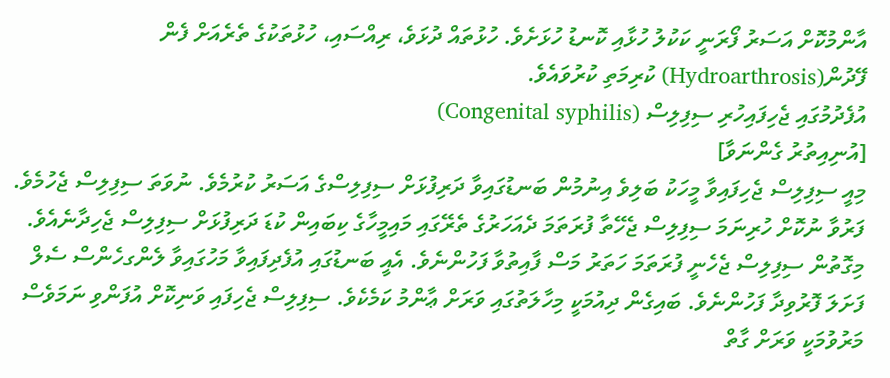އާންމުކޮށް އަސަރު ފޯރަނީ ކަކުލު ހުޅާއި ކޮނޑު ހުޅަށެވެ. ހުޅުތައް ދުޅަވެ، ރިއްސައި، ހުޅުތަކުގެ ތެރެއަށް ފެން ފޭދުން(Hydroarthrosis) ކުރިމަތި ކުރުވައެވެ.
އުފެދުމުގައި ޖެހިފައިހުރި ސިފިލިސް (Congenital syphilis)
[އުނިއިތުރު ގެންނަވާ]
މިއީ ސިފިލިސް ޖެހިފައިވާ މީހަކު ބަލިވެ އިނުމުން ބަނޑުގައިވާ ދަރިފުޅަށް ސިފިލިސްގެ އަސަރު ކުރުމެވެ. ނުވަތަ ސިފިލިސް ޖެހުމެވެ. ފަރުވާ ނުކޮށް ހުރިނަމަ ސިފިލިސް ޖެހޭތާ ފުރަތަމަ ދެއަހަރުގެ ތެރޭގައި މައިމީހާގެ ކިބައިން ކުޑަ ދަރިފުޅަށް ސިފިލިސް ޖެހިދާނެއެވެ. މިގޮތުން ސިފިލިސް ޖެހެނީ ފުރަތަމަ ހަތަރު މަސް ފާއިތުވާ ފަހުންނެވެ. އެއީ ބަނޑުގައި އުފެދިފައިވާ މަހުގައިވާ ލެންގހެންސް ސެލް ފަށަލަ ފޮރުވިދާ ފަހުންނެވެ. ބައިގެން ދިއުމަކީ މިހާލަތުގައި ވަރަށް ޢާންމު ކަމެކެވެ. ސިފިލިސް ޖެހިފައި ވަނިކޮށް އުފަންވި ނަމަވެސް މަރުވުމަކީ ވަރަށް ގާތް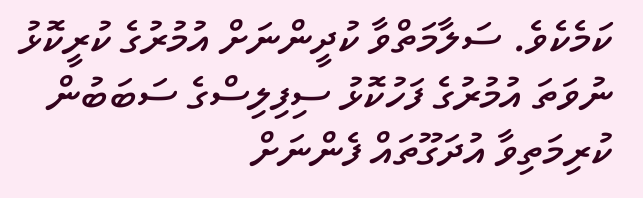ކަމެކެވެ. ސަލާމަތްވާ ކުދީންނަށް އުމުރުގެ ކުރީކޮޅު ނުވަތަ އުމުރުގެ ފަހުކޮޅު ސިފިލިސްގެ ސަބަބުން ކުރިމަތިވާ އުދަގޫތައް ފެންނަށް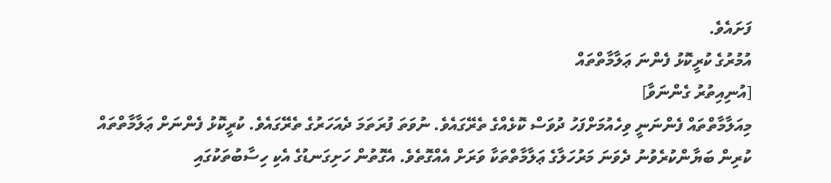ފަށައެވެ.
އުމުރުގެ ކުރީކޮޅު ފެންނަ ޢަލާމާތްތައް
[އުނިއިތުރު ގެންނަވާ]
މިއަލާމާތްތައް ފެންނަނީ ވިހެއުމަށްފަހު ދުވަސް ކޮޅެއްގެ ތެރޭގައެވެ. ނުވަތަ ފުރަތަމަ ދެއަހަރުގެ ތެރޭގައެވެ. ކުރީކޮޅު ފެންނަށް ޢަލާމާތްތައް ކުރިން ބަޔާންކުރެވުނު ދެވަނަ މަރުހަލާގެ ޢަލާމާތްތަކާ ވަރަށް އެއްގޮތެވެ. އެގޮތުން ހަށިގަނޑުގެ އެކި ހިސާބުތަކުގައި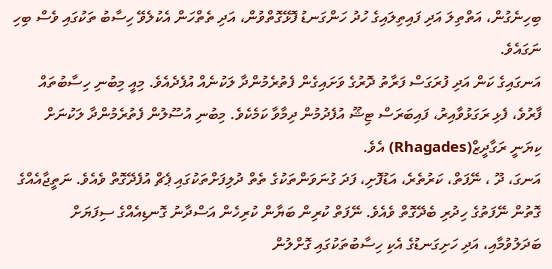ބިހިނެގުން، އަތްތިލަ އަދި ފައިތިލައިގެ ހުދު ހަންގަނޑު ފޮޅޭގޮތްވުން، އަދި ތެތްހަން އެކުލެވޭ ހިސާބު ތަކުގައި ވެސް ބިހި ނަގައެވެ.
އަނގައިގެ ކަން އަދި ފުރަގަސް ފަރާތު ދޮރުގެ ވަށައިގެން ފެތުރެމުންދާ ލަކުނެއް އުފެދެއެވެ. މިއީ މިބުނި ހިސާބުތައް ފާރުވެ، ފެޅި ރަގަޅުވާއިރު، ފައިބަރަސް ޓިޝޫ އުފެދުމުން ދިމާވާ ކަމެކެވެ. މިބުނި އުސޫލުން ފެތުރެމުންދާ ލަކުނަށް ކިޔަނީ ރަގާދީޒް(Rhagades) އެވެ.
އަނގަ، ދޫ ، ނޭފަތް، ކަރުތެރެ، އަޑުފޮށި، ފަދަ ގުނަވަންތަކުގެ ތެތް ދުލިފަށްތަކުގައި ޕެޗް އުފެދޭގޮތް ވެއެވެ. ނަތީޖާއެއްގެ ގޮތުން ނޭފަތުގެ ހިދުރި ބެދޭގޮތް ވެއެވެ. ނޭފަތް ކުރިން ބަޔާން ކުރިހެން އަސްދާނު ގޮނޑިއެއްގެ ސިފަޔަށް ބަދަލުވުމާއި، އަދި ހަށިގަނޑުގެ އެކި ހިސާބުތަކުގައި ގޮށްލުން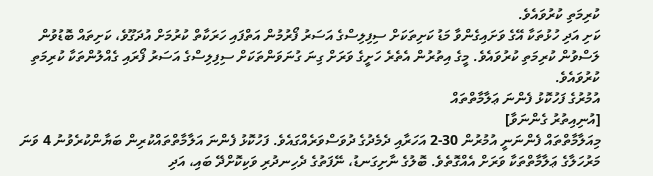ކުރިމަތި ކުރުވައެވެ.
ކަށި އަދި ހުޅުތަކާ އޭގެ ވަށައިގެންވާ މަޑު ކަށިތަކަށް ސިފިލިސްގެ އަސަރު ފޯރުމުން އަތްފައި ހަރަކާތް ކުރުމަށް އުދަގޫވެ، ކަށިތައް ބޮޑުވުން ލަސްވުން ކުރިމަތި ކުރުވައެވެ. މީގެ އިތުރުން އެތެރެ ހަށީގެ ވަރަށް ގިނަ ގުނަވަންތަކަށް ސިފިލިސްގެ އަސަރު ފޯރައި ގެއްލުންތަކާ ކުރިމަތި ކުރުވައެވެ.
އުމުރުގެ ފަހުކޮޅު ފެންނަ ޢަލާމާތްތައް
[އުނިއިތުރު ގެންނަވާ]
މިއަލާމާތްތައް ފެންނަނީ އުމުރުން 30-2 އަހަރާއި ދެމެދުގެ ދުވަސްވަރެއްގައެވެ. ފަހުކޮޅު ފެންނަ އަލާމާތްތައްކުރިން ބަޔާންކުރެވުނު 4 ވަނަ މަރުހަލާގެ ޢަލާމާތްތަކާ ވަރަށް އެއްގޮތެވެ. ބޮލުގެ ނާށިގަނޑު، ނޭފަތުގެ ދެހިނދުރި ވަކިކޮށްދޭ ބައި، އަދި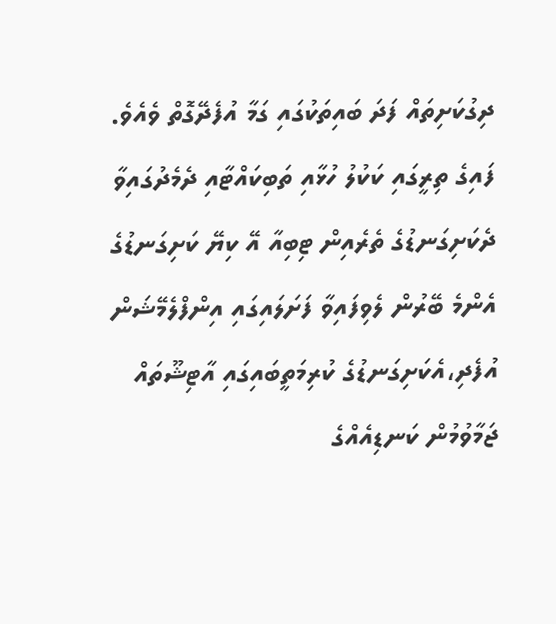ދިގުކަށިތައް ފަދަ ބައިތަކުގައި ގަމާ އުފެދޭގޮތް ވެއެވެ. ފައިގެ ތިރީގައި ކަކުލު ހުޅާއި ތަބިކައްޓާއި ދެމެދުގައިވާ ދެކަށިގަނޑުގެ ތެރެއިން ޓިބިއާ އޭ ކިޔޭ ކަށިގަނޑުގެ އެންމެ ބޭރުން ލެވިފައިވާ ފަށަލައިގައި އިންފްލެމޭޝަން އުފެދި،އެކަށިގަނޑުގެ ކުރިމަތީބައިގައި އާޓިޝޫތައް ޖަމާވުމުން ކަނޑިއެއްގެ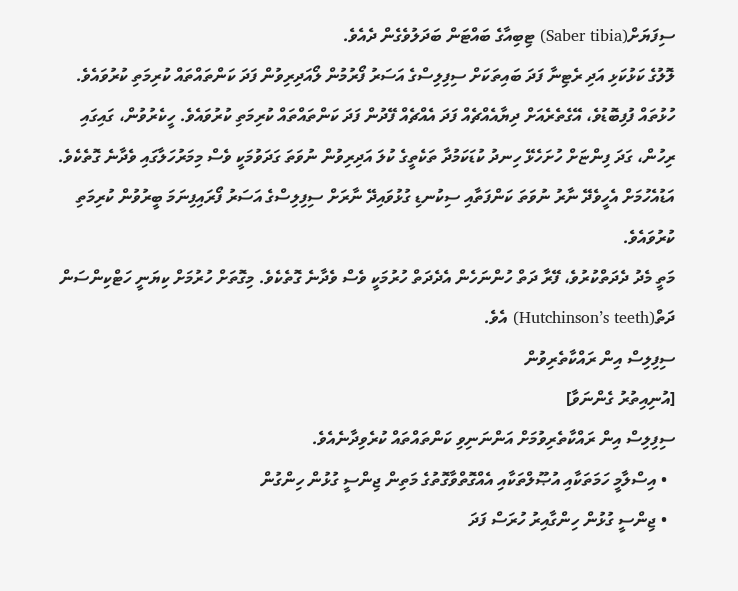ސިފަޔަށް(Saber tibia) ޓިބިއާގެ ބައްޓަން ބަދަލުވެގެން ދެއެވެ.
ލޮލުގެ ކަޅުކަޅި އަދި ރެޓިނާ ފަދަ ބައިތަކަށް ސިފިލިސްގެ އަސަރު ފޯރުމުން ލޯއަދިރިވުން ފަދަ ކަންތައްތައް ކުރިމަތި ކުރުވައެވެ. ހުޅުތައް ފުފިބޮޑުވެ، އޭގެތެރެއަށް ދިޔާއެއްޗެއް ފަދަ އެއްޗެއް ފޭދުން ފަދަ ކަންތައްތައް ކުރިމަތި ކުރުވައެވެ. ހީކެރުވުން، ގައިގައި ރިހުން، ގަދަ ފިންޏަށް ހުށަހެޅޭ ހިނދު ކުޑަކަމުދާ ތަކެތީގެ ކުލަ އަދިރިވުން ނުވަތަ ގަދަވުމަކީ ވެސް މިމަރުހަލާގައި ވެދާނެ ގޮތެކެވެ. އަޑުއެހުމަށް އެހީވެދޭ ނާރު ނުވަތަ ކަންފަތާއި ސިކުނޑި ގުޅުވައިދޭ ނާރަށް ސިފިލިސްގެ އަސަރު ފޯރައިފިނަމަ ބީރުވުން ކުރިމަތި ކުރުވައެވެ.
މަތީ މެދު ދެދަތްކުރުވެ، ފޭރާ ދަތް ހުންނަހެން އެދެދަތް ހުރުމަކީ ވެސް ވެދާނެ ގޮތެކެވެ. މިގޮތަށް ހުރުމަށް ކިޔަނީ ހަޓްކިންސަން ދަތް(Hutchinson’s teeth) އެވެ.
ސިފިލިސް އިން ރައްކާތެރިވުން
[އުނިއިތުރު ގެންނަވާ]
ސިފިލިސް އިން ރައްކާތެރިވުމަށް އަންނަނިވި ކަންތައްތައް ކުރެވިދާނެއެވެ.
  • އިސްލާމީ ހަމަތަކާއި އުޞޫލްތަކާއި އެއްގޮތްވާގޮތުގެ މަތިން ޖިންސީ ގުޅުން ހިންގުން
  • ޖިންސީ ގުޅުން ހިންގާއިރު ހުރަސް ފަދަ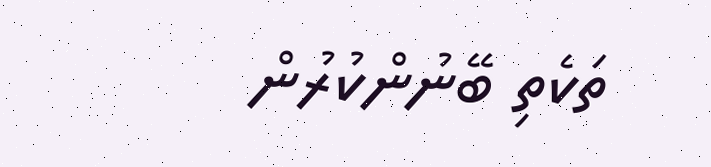ތަކެތި ބޭނުންކުރުން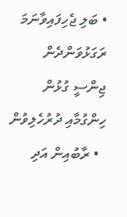• ބަލި ޖެހިފައިވާނަމަ ރަގަޅުވަންދެން ޖިންސީ ގުޅުން ހިންގުމާއި ދުރުހެލިވުން
  • ރާބުއިން އަދި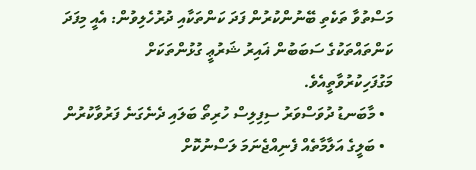މަސްތުވާ ތަކެތި ބޭނުންކުރުން ފަދަ ކަންތަކާއި ދުރުހެލިވުން: އެއީ މިފަދަ ކަންތައްތަކުގެ ސަބަބުން ޣައިރު ޝަރުޢީ ގުޅުންތަކަށް މަގުފަހިކުރުވާތީއެވެ.
  • މާބަނޑު ދުވަސްވަރު ސިފިލިސް ހުރިތޯ ބަލައި ދެނެގަނެ ފަރުވާކުރުން
  • ބަލީގެ އަލާމާތެއް ފެނިއްޖެނަމަ ލަސްނުކޮށް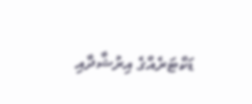ޑަކްޓަރެއްގެ އިރުޝާދާއި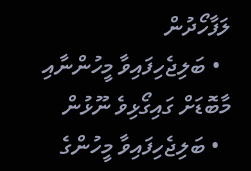ލަފާހޯދުން
  • ބަލިޖެހިފައިވާ މީހުންނާއި މާބޮޑަށް ގައިގޯޅިވެ ނޫޅުން
  • ބަލިޖެހިފައިވާ މީހުންގެ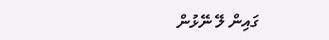ގައިން ލޭ ނޭޅުން